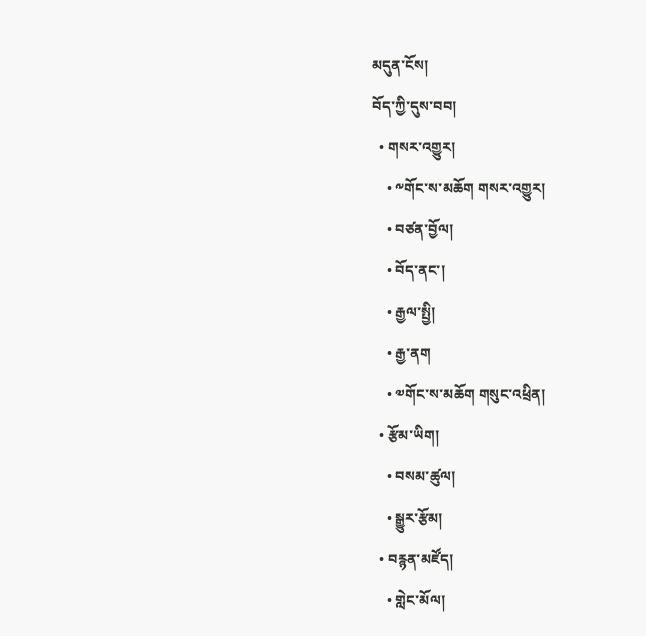མདུན་ངོས།
བོད་ཀྱི་དུས་བབ།
  • གསར་འགྱུར།
    • ༸གོང་ས་མཆོག གསར་འགྱུར།
    • བཙན་བྱོལ།
    • བོད་ནང་།
    • རྒྱལ་སྤྱི།
    • རྒྱ་ནག
    • ༧གོང་ས་མཆོག གསུང་འཕྲིན།
  • རྩོམ་ཡིག།
    • བསམ་ཚུལ།
    • སྒྱུར་རྩོམ།
  • བརྙན་མཛོད།
    • གླེང་མོལ།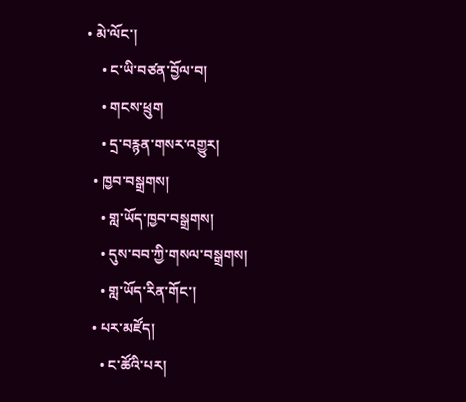• མེ་ལོང་།
    • ང་ཡི་བཙན་བྱོལ་བ།
    • གངས་ཕྲུག
    • དྲ་བརྙན་གསར་འགྱུར།
  • ཁྱབ་བསྒྲགས།
    • གླ་ཡོད་ཁྱབ་བསྒྲགས།
    • དུས་བབ་ཀྱི་གསལ་བསྒྲགས།
    • གླ་ཡོད་རིན་གོང་།
  • པར་མཛོད།
    • ང་ཚོའི་པར།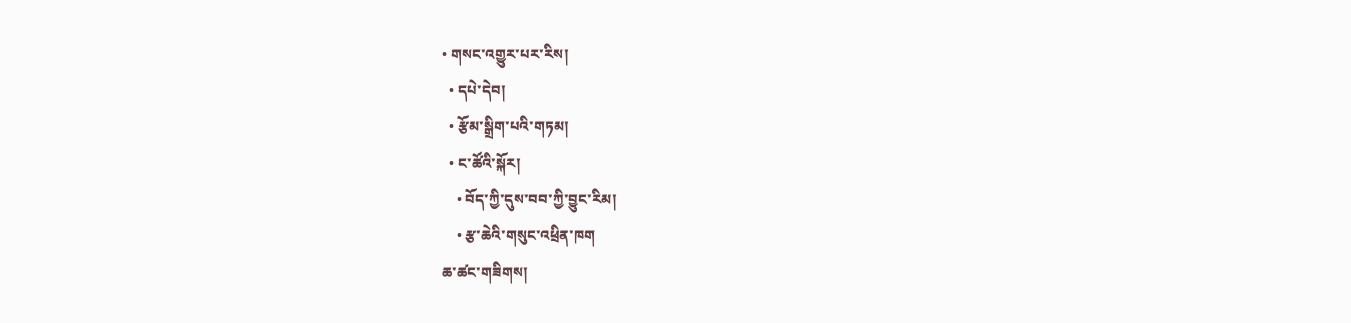• གསང་འགྱུར་པར་རིས།
  • དཔེ་དེབ།
  • རྩོམ་སྒྲིག་པའི་གཏམ།
  • ང་ཚོའི་སྐོར།
    • བོད་ཀྱི་དུས་བབ་ཀྱི་བྱུང་རིམ།
    • རྩ་ཆེའི་གསུང་འཕྲིན་ཁག
ཆ་ཚང་གཟིགས།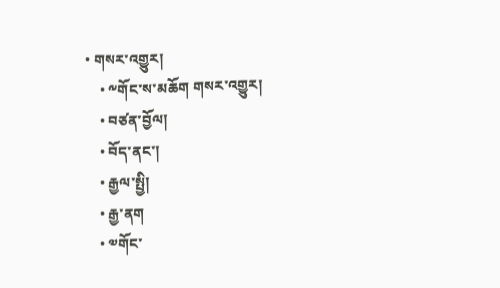• གསར་འགྱུར།
    • ༸གོང་ས་མཆོག གསར་འགྱུར།
    • བཙན་བྱོལ།
    • བོད་ནང་།
    • རྒྱལ་སྤྱི།
    • རྒྱ་ནག
    • ༧གོང་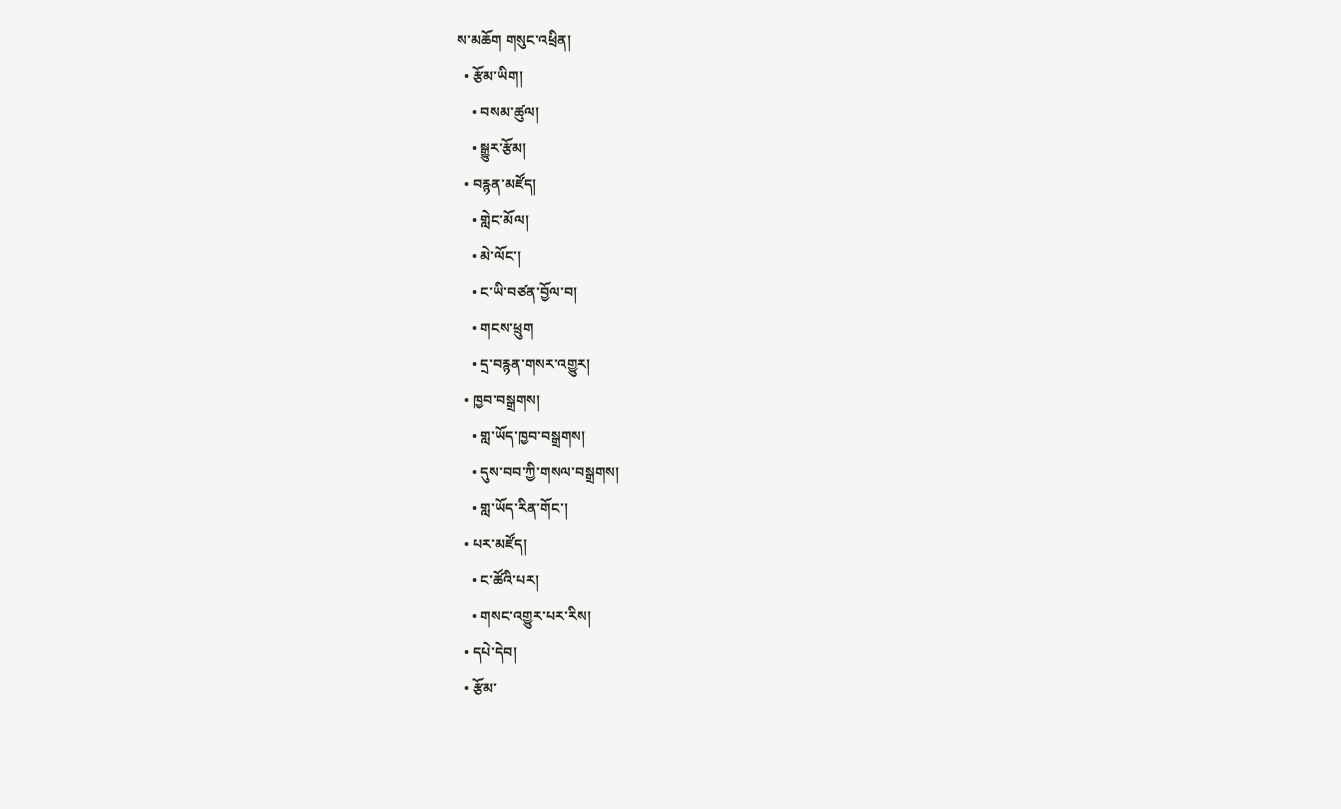ས་མཆོག གསུང་འཕྲིན།
  • རྩོམ་ཡིག།
    • བསམ་ཚུལ།
    • སྒྱུར་རྩོམ།
  • བརྙན་མཛོད།
    • གླེང་མོལ།
    • མེ་ལོང་།
    • ང་ཡི་བཙན་བྱོལ་བ།
    • གངས་ཕྲུག
    • དྲ་བརྙན་གསར་འགྱུར།
  • ཁྱབ་བསྒྲགས།
    • གླ་ཡོད་ཁྱབ་བསྒྲགས།
    • དུས་བབ་ཀྱི་གསལ་བསྒྲགས།
    • གླ་ཡོད་རིན་གོང་།
  • པར་མཛོད།
    • ང་ཚོའི་པར།
    • གསང་འགྱུར་པར་རིས།
  • དཔེ་དེབ།
  • རྩོམ་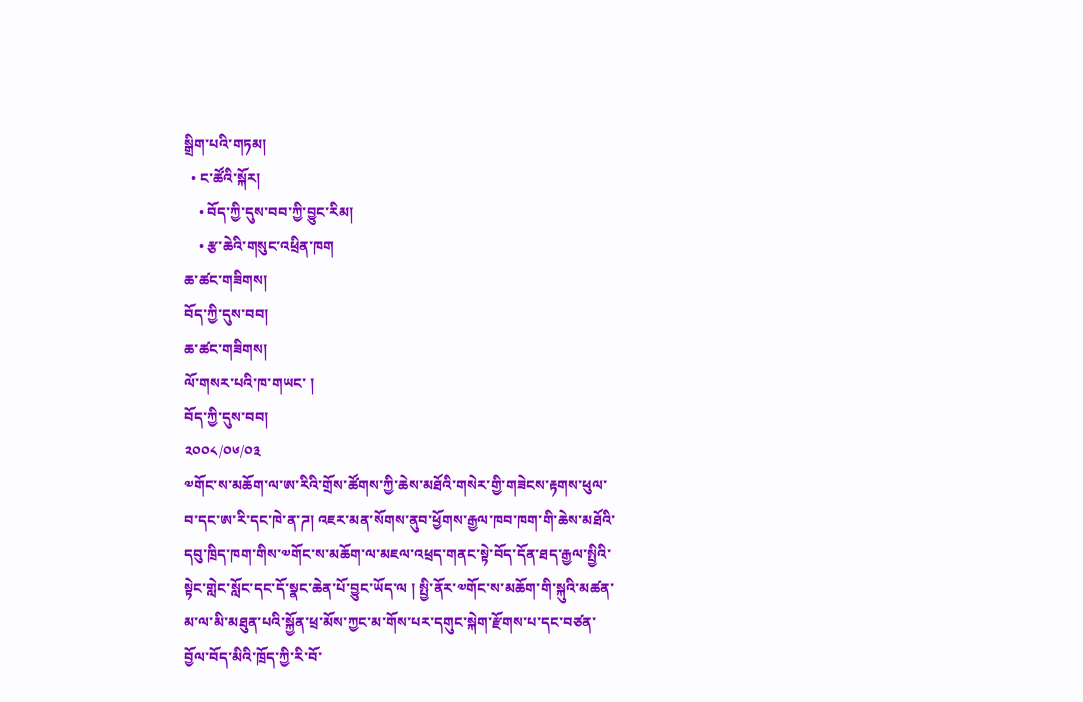སྒྲིག་པའི་གཏམ།
  • ང་ཚོའི་སྐོར།
    • བོད་ཀྱི་དུས་བབ་ཀྱི་བྱུང་རིམ།
    • རྩ་ཆེའི་གསུང་འཕྲིན་ཁག
ཆ་ཚང་གཟིགས།
བོད་ཀྱི་དུས་བབ།
ཆ་ཚང་གཟིགས།
ལོ་གསར་པའི་ཁ་གཡང་ །
བོད་ཀྱི་དུས་བབ།
༢༠༠༨/༠༦/༠༣
༧གོང་ས་མཆོག་ལ་ཨ་རིའི་གྲོས་ཚོགས་ཀྱི་ཆེས་མཐོའི་གསེར་གྱི་གཟེངས་རྟགས་ཕུལ་བ་དང་ཨ་རི་དང་ཁེ་ན་ཌ། འཇར་མན་སོགས་ནུབ་ཕྱོགས་རྒྱལ་ཁབ་ཁག་གི་ཆེས་མཐོའི་དབུ་ཁྲིད་ཁག་གིས་༧གོང་ས་མཆོག་ལ་མཇལ་འཕྲད་གནང་སྟེ་བོད་དོན་ཐད་རྒྱལ་སྤྱིའི་སྟེང་གླེང་སློང་དང་དོ་སྣང་ཆེན་པོ་བྱུང་ཡོད་ལ ། སྤྱི་ནོར་༧གོང་ས་མཆོག་གི་སྐུའི་མཚན་མ་ལ་མི་མཐུན་པའི་སྐྱོན་ཕྲ་མོས་ཀྱང་མ་གོས་པར་དགུང་སྐེག་རྫོགས་པ་དང་བཙན་བྱོལ་བོད་མིའི་ཁྲོད་ཀྱི་རི་བོ་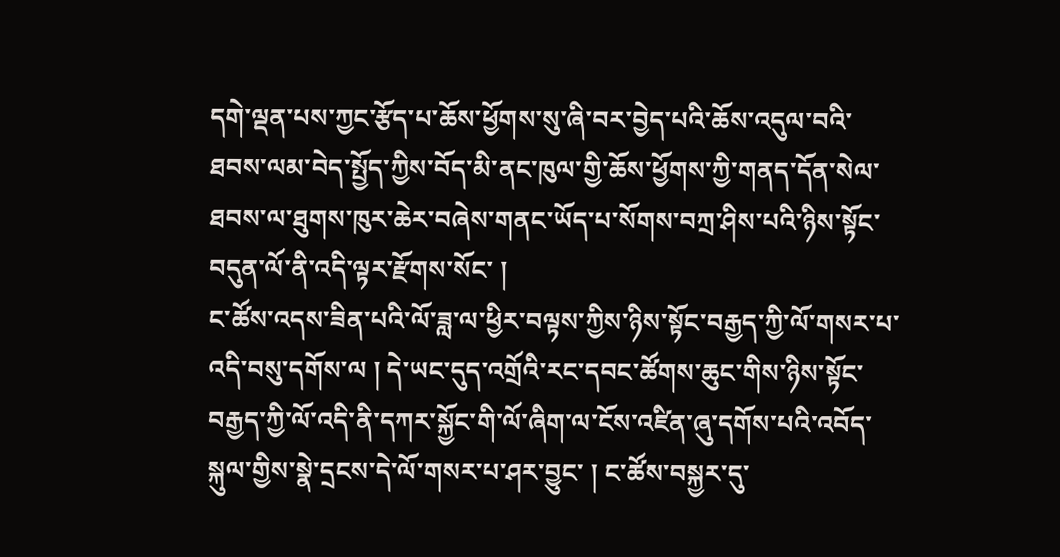དགེ་ལྡན་པས་ཀྱང་རྩོད་པ་ཆོས་ཕྱོགས་སུ་ཞི་བར་བྱེད་པའི་ཆོས་འདུལ་བའི་ཐབས་ལམ་བེད་སྤྱོད་ཀྱིས་བོད་མི་ནང་ཁུལ་གྱི་ཆོས་ཕྱོགས་ཀྱི་གནད་དོན་སེལ་ཐབས་ལ་ཐུགས་ཁུར་ཆེར་བཞེས་གནང་ཡོད་པ་སོགས་བཀྲ་ཤིས་པའི་ཉིས་སྟོང་བདུན་ལོ་ནི་འདི་ལྟར་རྫོགས་སོང་ །
ང་ཚོས་འདས་ཟིན་པའི་ལོ་ཟླ་ལ་ཕྱིར་བལྟས་ཀྱིས་ཉིས་སྟོང་བརྒྱད་ཀྱི་ལོ་གསར་པ་འདི་བསུ་དགོས་ལ ། དེ་ཡང་དུད་འགྲོའི་རང་དབང་ཚོགས་ཆུང་གིས་ཉིས་སྟོང་བརྒྱད་ཀྱི་ལོ་འདི་ནི་དཀར་སྐྱོང་གི་ལོ་ཞིག་ལ་ངོས་འཛིན་ཞུ་དགོས་པའི་འབོད་སྐུལ་གྱིས་སྣེ་དྲངས་དེ་ལོ་གསར་པ་ཤར་བྱུང་ ། ང་ཚོས་བསྐྱར་དུ་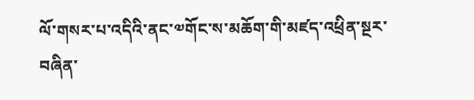ལོ་གསར་པ་འདིའི་ནང་༧གོང་ས་མཆོག་གི་མཛད་འཕྲིན་སྔར་བཞིན་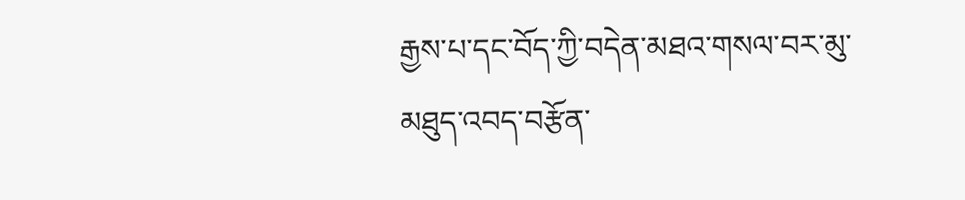རྒྱས་པ་དང་བོད་ཀྱི་བདེན་མཐའ་གསལ་བར་མུ་མཐུད་འབད་བརྩོན་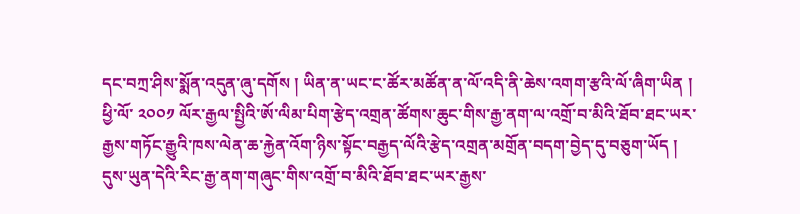དང་བཀྲ་ཤིས་སྨོན་འདུན་ཞུ་དགོས ། ཡིན་ན་ཡང་ང་ཚོར་མཚོན་ན་ལོ་འདི་ནི་ཆེས་འགག་རྩའི་ལོ་ཞིག་ཡིན ། ཕྱི་ལོ་ ༢༠༠༡ ལོར་རྒྱལ་སྤྱིའི་ཨོ་ལིམ་པིག་རྩེད་འགྲན་ཚོགས་ཆུང་གིས་རྒྱ་ནག་ལ་འགྲོ་བ་མིའི་ཐོབ་ཐང་ཡར་རྒྱས་གཏོང་རྒྱུའི་ཁས་ལེན་ཆ་རྐྱེན་འོག་ཉིས་སྟོང་བརྒྱད་ལོའི་རྩེད་འགྲན་མགྲོན་བདག་བྱེད་དུ་བཅུག་ཡོད །   དུས་ཡུན་དེའི་རིང་རྒྱ་ནག་གཞུང་གིས་འགྲོ་བ་མིའི་ཐོབ་ཐང་ཡར་རྒྱས་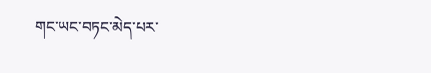གང་ཡང་བཏང་མེད་པར་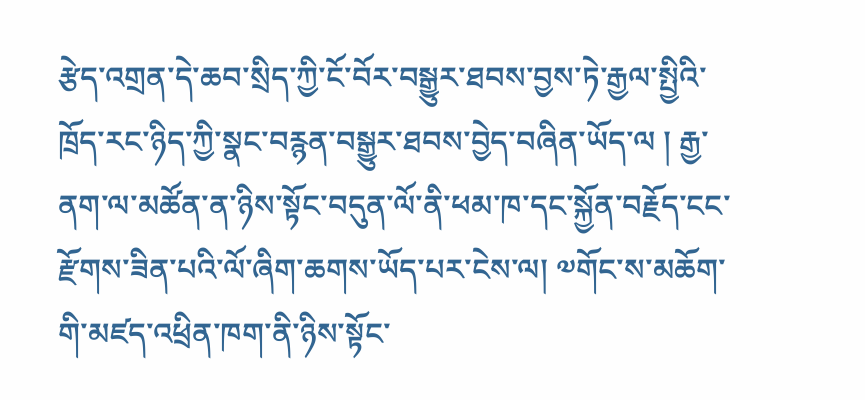རྩེད་འགྲན་དེ་ཆབ་སྲིད་ཀྱི་ངོ་བོར་བསྒྱུར་ཐབས་བྱས་ཏེ་རྒྱལ་སྤྱིའི་ཁྲོད་རང་ཉིད་ཀྱི་སྣང་བརྙན་བསྒྱུར་ཐབས་བྱེད་བཞིན་ཡོད་ལ ། རྒྱ་ནག་ལ་མཚོན་ན་ཉིས་སྟོང་བདུན་ལོ་ནི་ཕམ་ཁ་དང་སྐྱོན་བརྗོད་ངང་རྫོགས་ཟིན་པའི་ལོ་ཞིག་ཆགས་ཡོད་པར་ངེས་ལ། ༧གོང་ས་མཆོག་གི་མཛད་འཕྲིན་ཁག་ནི་ཉིས་སྟོང་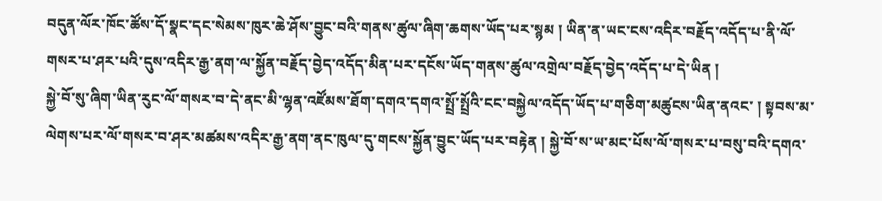བདུན་ལོར་ཁོང་ཚོས་དོ་སྣང་དང་སེམས་ཁུར་ཆེ་ཤོས་བྱུང་བའི་གནས་ཚུལ་ཞིག་ཆགས་ཡོད་པར་སྙམ ། ཡིན་ན་ཡང་ངས་འདིར་བརྗོད་འདོད་པ་ནི་ལོ་གསར་པ་ཤར་པའི་དུས་འདིར་རྒྱ་ནག་ལ་སྐྱོན་བརྗོད་བྱེད་འདོད་མིན་པར་དངོས་ཡོད་གནས་ཚུལ་འགྲེལ་བརྗོད་བྱེད་འདོད་པ་དེ་ཡིན །
སྐྱེ་བོ་སུ་ཞིག་ཡིན་རུང་ལོ་གསར་བ་དེ་ནང་མི་ལྷན་འཛོམས་ཐོག་དགའ་དགའ་སྤྲོ་སྤྲོའི་ངང་བསྐྱེལ་འདོད་ཡོད་པ་གཅིག་མཚུངས་ཡིན་ནའང་ ། སྟབས་མ་ལེགས་པར་ལོ་གསར་བ་ཤར་མཚམས་འདིར་རྒྱ་ནག་ནང་ཁུལ་དུ་གངས་སྐྱོན་བྱུང་ཡོད་པར་བརྟེན ། སྐྱེ་བོ་ས་ཡ་མང་པོས་ལོ་གསར་པ་བསུ་བའི་དགའ་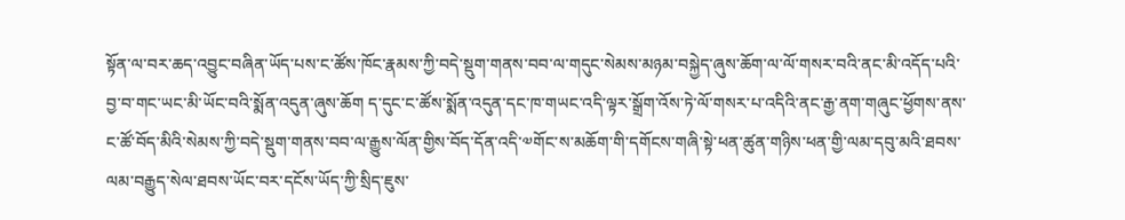སྟོན་ལ་བར་ཆད་འབྱུང་བཞིན་ཡོད་པས་ང་ཚོས་ཁོང་རྣམས་ཀྱི་བདེ་སྡུག་གནས་བབ་ལ་གདུང་སེམས་མཉམ་བསྐྱེད་ཞུས་ཆོག་ལ་ལོ་གསར་བའི་ནང་མི་འདོད་པའི་བྱ་བ་གང་ཡང་མི་ཡོང་བའི་སྨོན་འདུན་ཞུས་ཆོག ད་དུང་ང་ཚོས་སྨོན་འདུན་དང་ཁ་གཡང་འདི་ལྟར་སྒྲོག་འོས་ཏེ་ལོ་གསར་པ་འདིའི་ནང་རྒྱ་ནག་གཞུང་ཕྱོགས་ནས་ང་ཚོ་བོད་མིའི་སེམས་ཀྱི་བདེ་སྡུག་གནས་བབ་ལ་རྒྱུས་ལོན་གྱིས་བོད་དོན་འདི་༧གོང་ས་མཆོག་གི་དགོངས་གཞི་སྟེ་ཕན་ཚུན་གཉིས་ཕན་གྱི་ལམ་དབུ་མའི་ཐབས་ལམ་བརྒྱུད་སེལ་ཐབས་ཡོང་བར་དངོས་ཡོད་ཀྱི་སྲིད་ཇུས་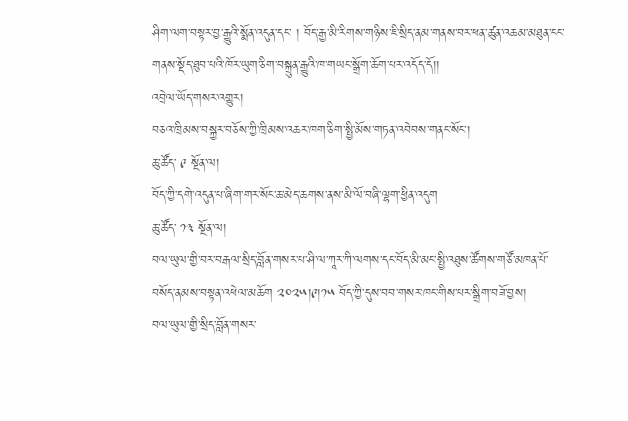ཤིག་ལག་བསྟར་བྱ་རྒྱུའི་སྨོན་འདུན་དང་ ། བོད་རྒྱ་མི་རིགས་གཉིས་ཇི་སྲིད་ནམ་གནས་བར་ཕན་ཚུན་འཆམ་མཐུན་ངང་གནས་སྡོད་ཐུབ་པའི་ཁོར་ཡུག་ཅིག་བསྐྲུན་རྒྱུའི་ཁ་གཡང་སྒྲོག་ཆོག་པར་འདོད་དོ།།
འབྲེལ་ཡོད་གསར་འགྱུར།
བཅའ་ཁྲིམས་བསྐྱར་བཅོས་ཀྱི་ཁྲིམས་འཆར་ཁག་ཅིག་སྤྱི་མོས་གཏན་འབེབས་གནང་སོང་།
ཆུ་ཚོད་ ༩ སྔོན་ལ།
བོད་ཀྱི་དགེ་འདུན་པ་ཞིག་གར་སོང་ཆ་མེད་ཆགས་ནས་མི་ལོ་བཞི་ལྷག་ཕྱིན་འདུག
ཆུ་ཚོད་ ༡༣ སྔོན་ལ།
བལ་ཡུལ་གྱི་བར་བརྒལ་སྲིད་བློན་གསར་པ་ཤི་ལ་ཀཱར་ཀི་ལགས་དང་བོད་མི་མང་སྤྱི་འཐུས་ཚོགས་གཙོ་མཁན་པོ་བསོད་ནམས་བསྟན་འཕེལ་མཆོག ༢༠༢༥།༩།༡༥ བོད་ཀྱི་དུས་བབ་གསར་ཁང་གིས་པར་སྒྲིག་བཟོ་བྱས།
བལ་ཡུལ་གྱི་སྲིད་བློན་གསར་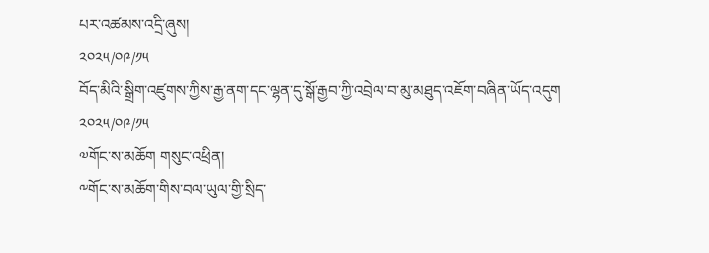པར་འཚམས་འདྲི་ཞུས།
༢༠༢༥/༠༩/༡༥
བོད་མིའི་སྒྲིག་འཛུགས་ཀྱིས་རྒྱ་ནག་དང་ལྷན་དུ་སྒོ་རྒྱབ་ཀྱི་འབྲེལ་བ་མུ་མཐུད་འཇོག་བཞིན་ཡོད་འདུག
༢༠༢༥/༠༩/༡༥
༧གོང་ས་མཆོག གསུང་འཕྲིན།
༸གོང་ས་མཆོག་གིས་བལ་ཡུལ་གྱི་སྲིད་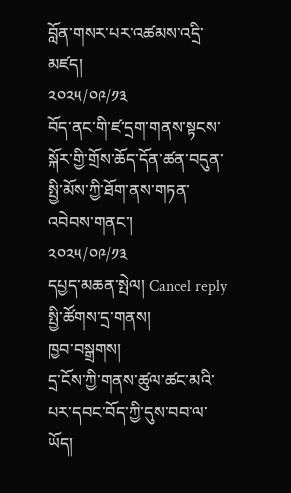བློན་གསར་པར་འཚམས་འདྲི་མཛད།
༢༠༢༥/༠༩/༡༣
བོད་ནང་གི་ཛ་དྲག་གནས་སྟངས་སྐོར་གྱི་གྲོས་ཆོད་དོན་ཚན་བདུན་སྤྱི་མོས་ཀྱི་ཐོག་ནས་གཏན་འབེབས་གནང་།
༢༠༢༥/༠༩/༡༣
དཔྱད་མཆན་སྤེལ། Cancel reply
སྤྱི་ཚོགས་དྲ་གནས།
ཁྱབ་བསྒྲགས།
དྲ་ངོས་ཀྱི་གནས་ཚུལ་ཚང་མའི་པར་དབང་བོད་ཀྱི་དུས་བབ་ལ་ཡོད།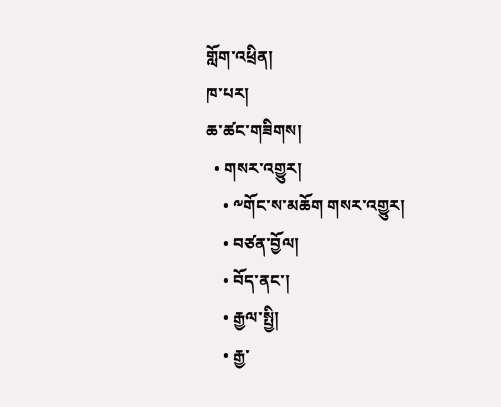གློག་འཕྲིན།
ཁ་པར།
ཆ་ཚང་གཟིགས།
  • གསར་འགྱུར།
    • ༸གོང་ས་མཆོག གསར་འགྱུར།
    • བཙན་བྱོལ།
    • བོད་ནང་།
    • རྒྱལ་སྤྱི།
    • རྒྱ་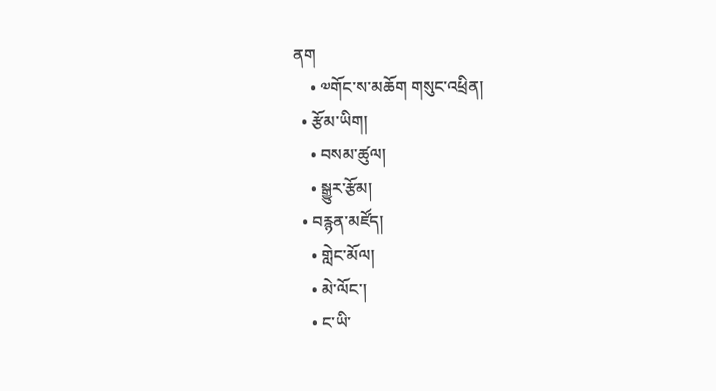ནག
    • ༧གོང་ས་མཆོག གསུང་འཕྲིན།
  • རྩོམ་ཡིག།
    • བསམ་ཚུལ།
    • སྒྱུར་རྩོམ།
  • བརྙན་མཛོད།
    • གླེང་མོལ།
    • མེ་ལོང་།
    • ང་ཡི་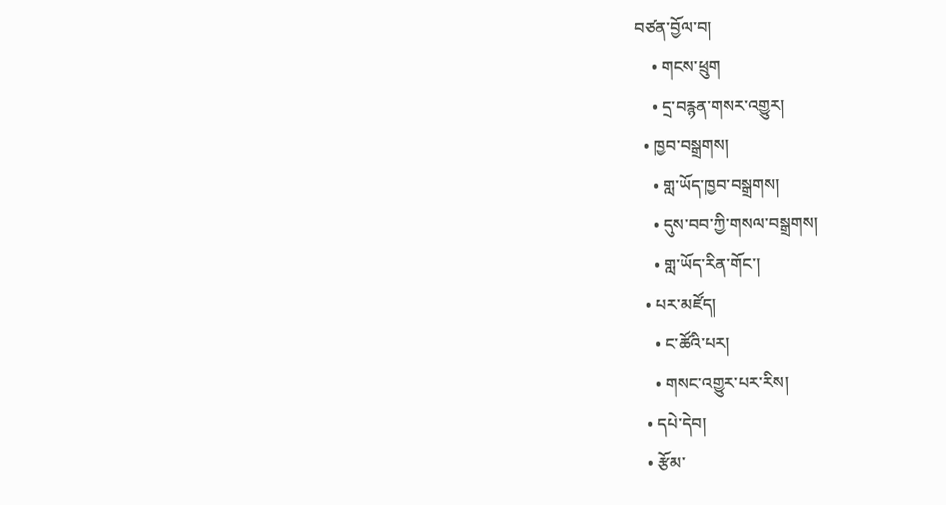བཙན་བྱོལ་བ།
    • གངས་ཕྲུག
    • དྲ་བརྙན་གསར་འགྱུར།
  • ཁྱབ་བསྒྲགས།
    • གླ་ཡོད་ཁྱབ་བསྒྲགས།
    • དུས་བབ་ཀྱི་གསལ་བསྒྲགས།
    • གླ་ཡོད་རིན་གོང་།
  • པར་མཛོད།
    • ང་ཚོའི་པར།
    • གསང་འགྱུར་པར་རིས།
  • དཔེ་དེབ།
  • རྩོམ་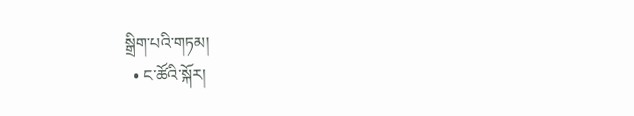སྒྲིག་པའི་གཏམ།
  • ང་ཚོའི་སྐོར།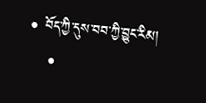• བོད་ཀྱི་དུས་བབ་ཀྱི་བྱུང་རིམ།
    •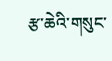རྩ་ཆེའི་གསུང་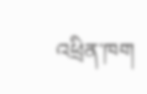འཕྲིན་ཁག